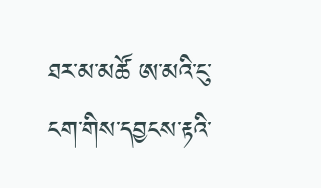ཐར་མ་མཚོ ཨ་མའི་ངུ་ངག་གིས་དབྱངས་རྟའི་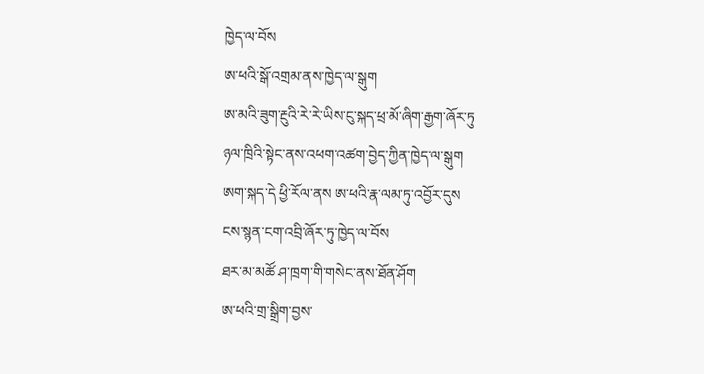ཁྱེད་ལ་བོས
ཨ་ཕའི་སྒོ་འགྲམ་ནས་ཁྱེད་ལ་སྒུག
ཨ་མའི་ཟུག་རྔུའི་རེ་རེ་ཡིས་ངུ་སྐད་ཕྲ་མོ་ཞིག་རྒྱག་ཞོར་ཏུ
ཉལ་ཁྲིའི་སྟེང་ནས་འཕག་འཚག་བྱེད་ཀྱིན་ཁྱེད་ལ་སྒུག
ཨག་སྐད་དེ ཕྱི་རོལ་ནས ཨ་ཕའི་རྣ་ལམ་ཏུ་འབྱོར་དུས
ངས་སྙན་ངག་འབྲི་ཞོར་ཏུ་ཁྱེད་ལ་བོས
ཐར་མ་མཚོ ཤ་ཁྲག་གི་གསེང་ནས་ཐོན་ཤོག
ཨ་ཕའི་གྲ་སྒྲིག་བྱས་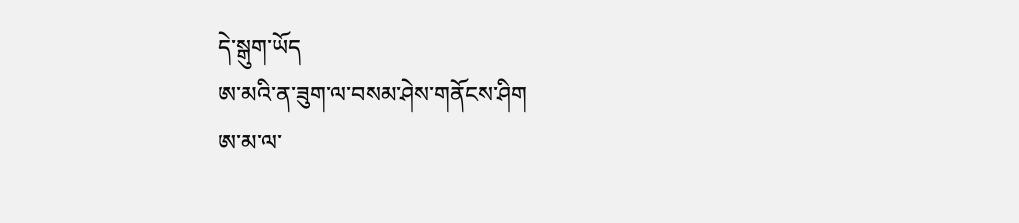དེ་སྒུག་ཡོད
ཨ་མའི་ན་ཟུག་ལ་བསམ་ཤེས་གནོངས་ཤིག
ཨ་མ་ལ་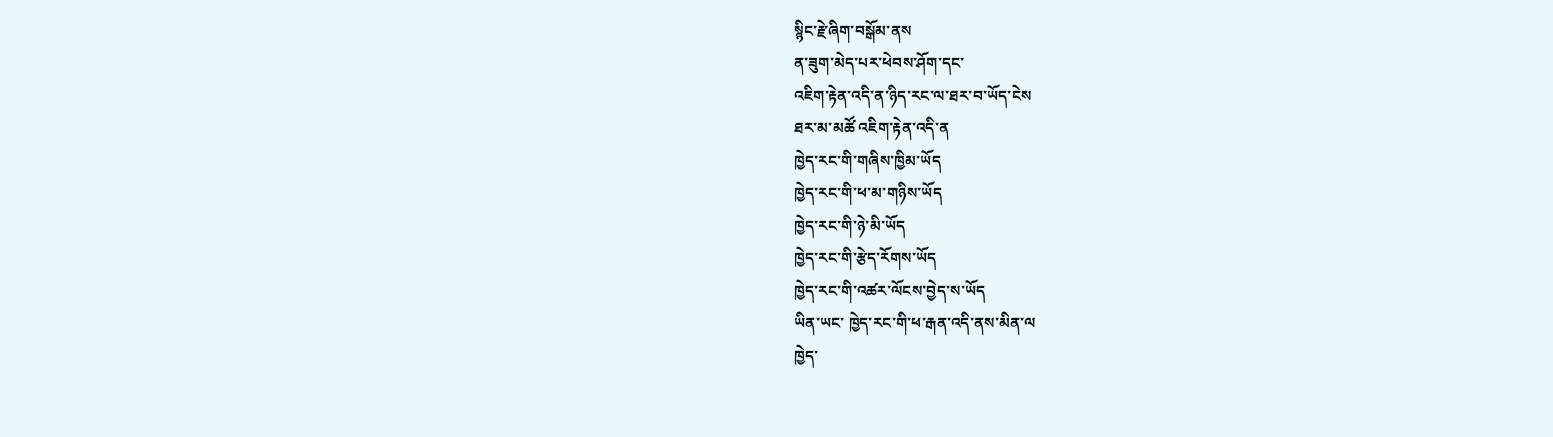སྙིང་རྗེ་ཞིག་བསྒོམ་ནས
ན་ཟུག་མེད་པར་ཕེབས་ཤོག་དང་
འཇིག་རྟེན་འདི་ན་ཉིད་རང་ལ་ཐར་བ་ཡོད་ངེས
ཐར་མ་མཚོ འཇིག་རྟེན་འདི་ན
ཁྱེད་རང་གི་གཞིས་ཁྱིམ་ཡོད
ཁྱེད་རང་གི་ཕ་མ་གཉིས་ཡོད
ཁྱེད་རང་གི་ཉེ་མི་ཡོད
ཁྱེད་རང་གི་རྩེད་རོགས་ཡོད
ཁྱེད་རང་གི་འཚར་ལོངས་བྱེད་ས་ཡོད
ཡིན་ཡང་ ཁྱེད་རང་གི་ཕ་རྒན་འདི་ནས་མིན་ལ
ཁྱེད་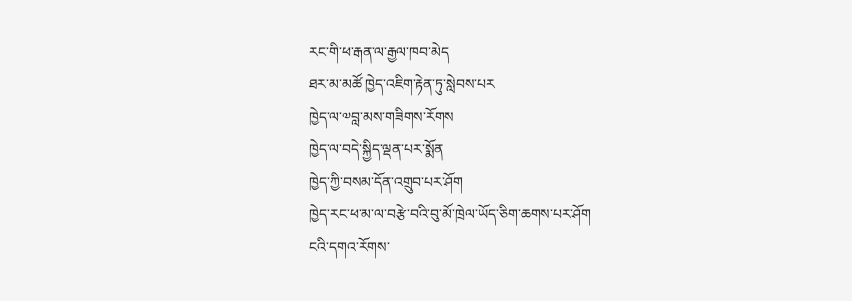རང་གི་ཕ་རྒན་ལ་རྒྱལ་ཁབ་མེད
ཐར་མ་མཚོ ཁྱེད་འཇིག་རྟེན་ཏུ་སླེབས་པར
ཁྱེད་ལ་༧བླ་མས་གཟིགས་རོགས
ཁྱེད་ལ་བདེ་སྐྱིད་ལྡན་པར་སྨོན
ཁྱེད་ཀྱི་བསམ་དོན་འགྲུབ་པར་ཤོག
ཁྱེད་རང་ཕ་མ་ལ་བརྩེ་བའི་བུ་མོ་ཁྲེལ་ཡོད་ཅིག་ཆགས་པར་ཤོག
ངའི་དགའ་རོགས་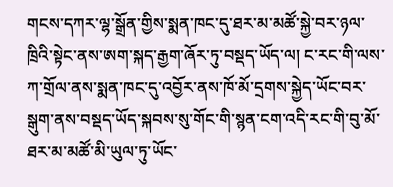གངས་དཀར་ལྷ་སྒྲོན་གྱིས་སྨན་ཁང་དུ་ཐར་མ་མཚོ་སྐྱེ་བར་ཉལ་ཁྲིའི་སྟེང་ནས་ཨག་སྐད་རྒྱག་ཞོར་ཏུ་བསྡད་ཡོད་ལ། ང་རང་གི་ལས་ཀ་གྲོལ་ནས་སྨན་ཁང་དུ་འབྱོར་ནས་ཁོ་མོ་དྲགས་སྐྱེད་ཡོང་བར་སྒུག་ནས་བསྡད་ཡོད་སྐབས་སུ་གོང་གི་སྙན་ངག་འདི་རང་གི་བུ་མོ་ཐར་མ་མཚོ་མི་ཡུལ་ཏུ་ཡོང་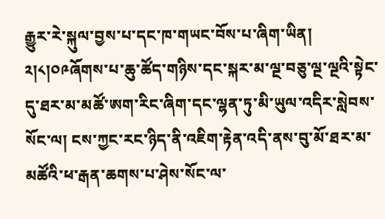རྒྱུར་རེ་སྐུལ་བྱས་པ་དང་ཁ་གཡང་བོས་པ་ཞིག་ཡིན།
༢།༨།༠༩ཞོགས་པ་ཆུ་ཚོད་གཉིས་དང་སྐར་མ་ལྔ་བཅུ་ལྔ་ལྔའི་སྟེང་དུ་ཐར་མ་མཚོ་ཨག་རིང་ཞིག་དང་ལྷན་ཏུ་མི་ཡུལ་འདིར་སླེབས་སོང་ལ། ངས་ཀྱང་རང་ཉིད་ནི་འཇིག་རྟེན་འདི་ནས་བུ་མོ་ཐར་མ་མཚོའི་ཕ་རྒན་ཆགས་པ་ཤེས་སོང་ལ་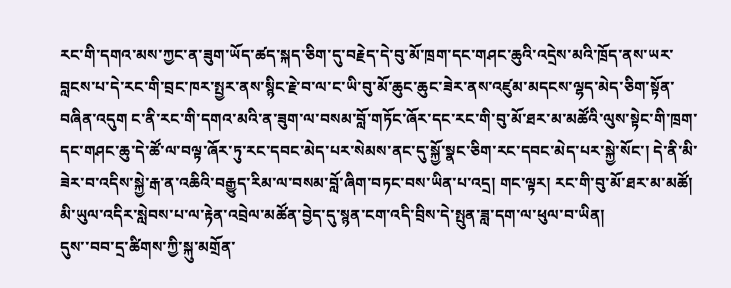རང་གི་དགའ་མས་ཀྱང་ན་ཟུག་ཡོད་ཚད་སྐད་ཅིག་དུ་བརྗེད་དེ་བུ་མོ་ཁྲག་དང་གཤང་ཆུའི་འདྲེས་མའི་ཁྲོད་ནས་ཡར་བླངས་པ་དེ་རང་གི་བྲང་ཁར་སྤྱར་ནས་སྙིང་རྗེ་བ་ལ་ང་ཡི་བུ་མོ་ཆུང་ཆུང་ཟེར་ནས་འཛུམ་མདངས་ལྷད་མེད་ཅིག་སྟོན་བཞིན་འདུག ང་ནི་རང་གི་དགའ་མའི་ན་ཟུག་ལ་བསམ་བློ་གཏོང་ཞོར་དང་རང་གི་བུ་མོ་ཐར་མ་མཚོའི་ལུས་སྟེང་གི་ཁྲག་དང་གཤང་ཆུ་དེ་ཚོ་ལ་བལྟ་ཞོར་ཏུ་རང་དབང་མེད་པར་སེམས་ནང་དུ་སྐྱོ་སྣང་ཅིག་རང་དབང་མེད་པར་སྐྱེ་སོང་། དེ་ནི་མི་ཟེར་བ་འདིས་སྐྱེ་རྒ་ན་འཆིའི་བརྒྱུད་རིམ་ལ་བསམ་བློ་ཞིག་བཏང་བས་ཡིན་པ་འདྲ། གང་ལྟར། རང་གི་བུ་མོ་ཐར་མ་མཚོ། མི་ཡུལ་འདིར་སླེབས་པ་ལ་རྟེན་འབྲེལ་མཚོན་བྱེད་དུ་སྙན་ངག་འདི་བྲིས་དེ་སྤུན་ཟླ་དག་ལ་ཕུལ་བ་ཡིན།
དུས་་བབ་དྲ་ཚིགས་ཀྱི་སྐུ་མགྲོན་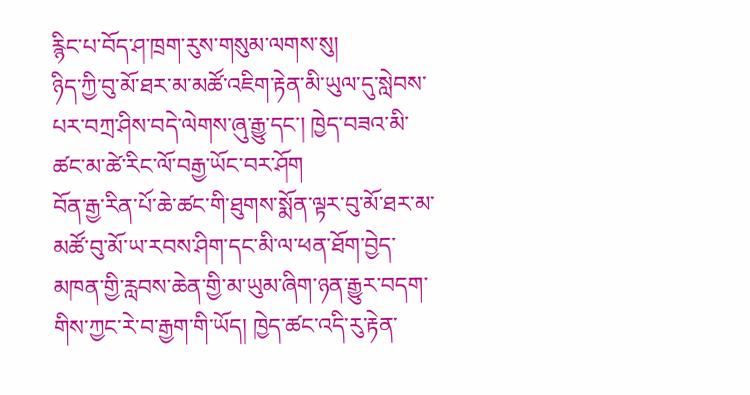རྙིང་པ་བོད་ཤ་ཁྲག་རུས་གསུམ་ལགས་སུ།
ཉིད་ཀྱི་བུ་མོ་ཐར་མ་མཚོ་འཇིག་རྟེན་མི་ཡུལ་དུ་སླེབས་པར་བཀྲ་ཤིས་བདེ་ལེགས་ཞུ་རྒྱུ་དང་། ཁྱེད་བཟའ་མི་ཚང་མ་ཚེ་རིང་ལོ་བརྒྱ་ཡོང་བར་ཤོག
བོན་རྒྱ་རིན་པོ་ཆེ་ཚང་གི་ཐུགས་སྨོན་ལྟར་བུ་མོ་ཐར་མ་མཚོ་བུ་མོ་ཡ་རབས་ཤིག་དང་མི་ལ་ཕན་ཐོག་བྱེད་མཁན་གྱི་རླབས་ཆེན་གྱི་མ་ཡུམ་ཞིག་ཉན་རྒྱུར་བདག་གིས་ཀྱང་རེ་བ་རྒྱག་གི་ཡོད། ཁྱེད་ཚང་འདི་རུ་རྟེན་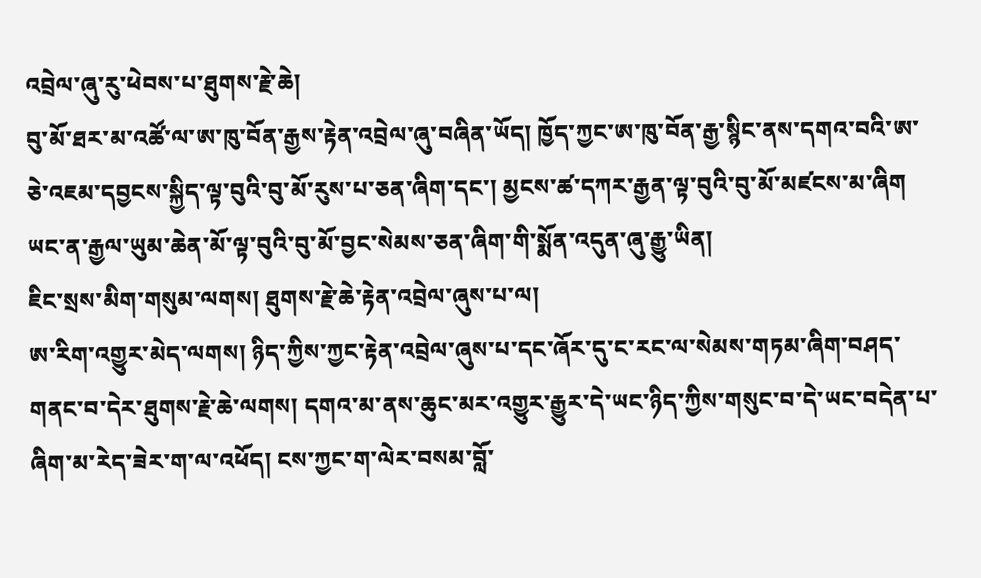འབྲེལ་ཞུ་རུ་ཕེབས་པ་ཐུགས་རྗེ་ཆེ།
བུ་མོ་ཐར་མ་འཚོ་ལ་ཨ་ཁུ་བོན་རྒྱས་རྟེན་འབྲེལ་ཞུ་བཞིན་ཡོད། ཁྱོད་ཀྱང་ཨ་ཁུ་བོན་རྒྱ་སྙིང་ནས་དགའ་བའི་ཨ་ཅེ་འཇམ་དབྱངས་སྐྱིད་ལྟ་བུའི་བུ་མོ་རུས་པ་ཅན་ཞིག་དང་། མྱངས་ཚ་དཀར་རྒྱན་ལྟ་བུའི་བུ་མོ་མཛངས་མ་ཞིག ཡང་ན་རྒྱལ་ཡུམ་ཆེན་མོ་ལྟ་བུའི་བུ་མོ་བྱང་སེམས་ཅན་ཞིག་གི་སྨོན་འདུན་ཞུ་རྒྱུ་ཡིན།
ཇིང་སྲས་མིག་གསུམ་ལགས། ཐུགས་རྗེ་ཆེ་རྟེན་འབྲེལ་ཞུས་པ་ལ།
ཨ་རིག་འགྱུར་མེད་ལགས། ཉིད་ཀྱིས་ཀྱང་རྟེན་འབྲེལ་ཞུས་པ་དང་ཞོར་དུ་ང་རང་ལ་སེམས་གཏམ་ཞིག་བཤད་གནང་བ་དེར་ཐུགས་རྗེ་ཆེ་ལགས། དགའ་མ་ནས་ཆུང་མར་འགྱུར་རྒྱུར་དེ་ཡང་ཉིད་ཀྱིས་གསུང་བ་དེ་ཡང་བདེན་པ་ཞིག་མ་རེད་ཟེར་ག་ལ་འཕོད། ངས་ཀྱང་ག་ལེར་བསམ་བློ་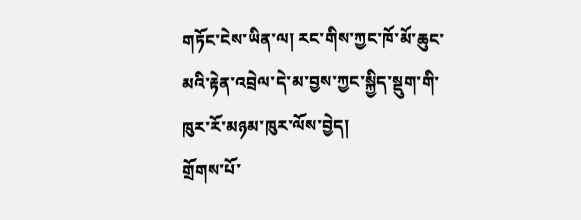གཏོང་ངེས་ཡིན་ལ། རང་གིས་ཀྱང་ཁོ་མོ་ཆུང་མའི་རྟེན་འབྲེལ་དེ་མ་བྱས་ཀྱང་སྐྱིད་སྡུག་གི་ཁུར་རོ་མཉམ་ཁུར་ལོས་བྱེད།
གྲོགས་པོ་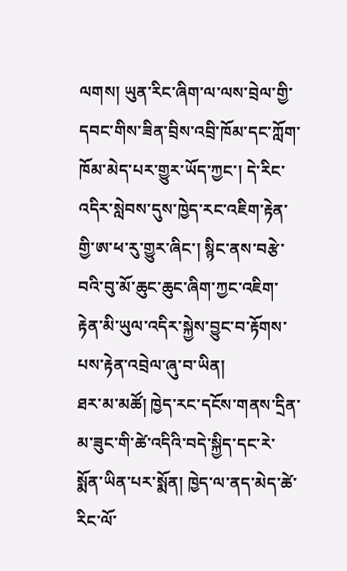ལགས། ཡུན་རིང་ཞིག་ལ་ལས་བྲེལ་གྱི་དབང་གིས་ཟིན་བྲིས་འབྲི་ཁོམ་དང་ཀློག་ཁོམ་མེད་པར་གྱུར་ཡོད་ཀྱང་། དེ་རིང་འདིར་སླེབས་དུས་ཁྱེད་རང་འཇིག་རྟེན་གྱི་ཨ་ཕ་རུ་གྱུར་ཞིང་། སྙིང་ནས་བརྩེ་བའི་བུ་མོ་ཆུང་ཆུང་ཞིག་ཀྱང་འཇིག་རྟེན་མི་ཡུལ་འདིར་སྐྱེས་བྱུང་བ་རྟོགས་པས་རྟེན་འབྲེལ་ཞུ་བ་ཡིན།
ཐར་མ་མཚོ། ཁྱེད་རང་དངོས་གནས་དྲིན་མ་ཟུང་གི་ཚེ་འདིའི་བདེ་སྐྱིད་དང་རེ་སྨོན་ཡིན་པར་སྨོན། ཁྱེད་ལ་ནད་མེད་ཚེ་རིང་ལོ་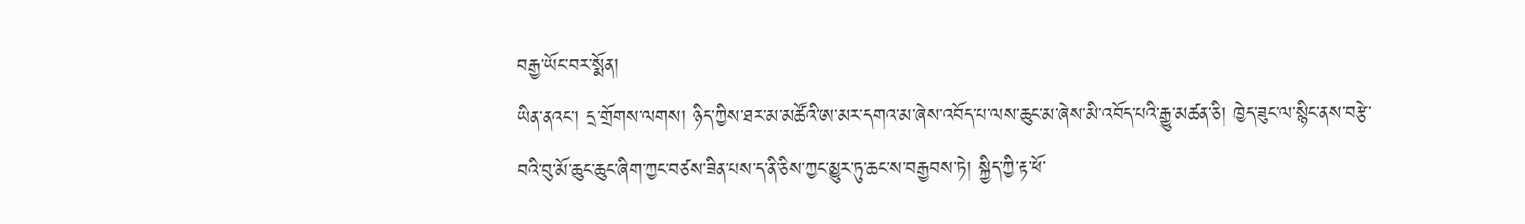བརྒྱ་ཡོང་བར་སྨོན།
ཡིན་ནའང་། དྲ་གྲོགས་ལགས། ཉིད་ཀྱིས་ཐར་མ་མཚོའི་ཨ་མར་དགའ་མ་ཞེས་འབོད་པ་ལས་ཆུང་མ་ཞེས་མི་འབོད་པའི་རྒྱུ་མཚན་ཅི། ཁྱེད་ཟུང་ལ་སྙིང་ནས་བརྩེ་བའི་བུ་མོ་ཆུང་ཆུང་ཞིག་ཀྱང་བཙས་ཟིན་པས་ད་ནི་ཅིས་ཀྱང་མྱུར་ཏུ་ཆང་ས་བརྒྱབས་ཏེ། སྐྱིད་ཀྱི་རྟ་ཕོ་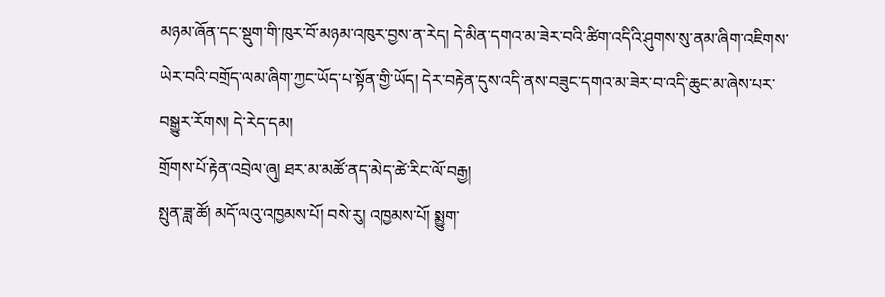མཉམ་ཞོན་དང་སྡུག་གི་ཁུར་བོ་མཉམ་འཁུར་བྱས་ན་རེད། དེ་མིན་དགའ་མ་ཟེར་བའི་ཚིག་འདིའི་ཤུགས་སུ་ནམ་ཞིག་འཇིགས་ཡེར་བའི་བགྲོད་ལམ་ཞིག་ཀྱང་ཡོད་པ་སྟོན་གྱི་ཡོད། དེར་བརྟེན་དུས་འདི་ནས་བཟུང་དགའ་མ་ཟེར་བ་འདི་ཆུང་མ་ཞེས་པར་བསྒྱུར་རོགས། དེ་རེད་དམ།
གྲོགས་པོ་རྟེན་འབྲེལ་ཞུ། ཐར་མ་མཚོ་ནད་མེད་ཚེ་རིང་ལོ་བརྒྱ།
སྤུན་ཟླ་ཚོ། མདོ་ལའུ་འཁྱམས་པོ། བསེ་རུ། འཁྱམས་པོ། སྨྱུག་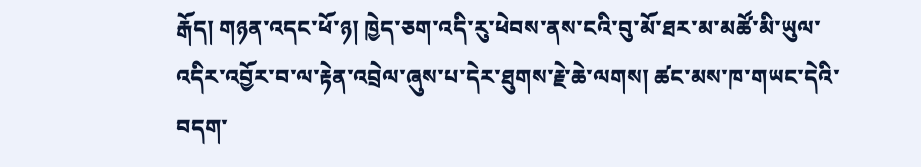རྒོད། གཉན་འདང་ཕོ་ཉ། ཁྱེད་ཅག་འདི་རུ་ཕེབས་ནས་ངའི་བུ་མོ་ཐར་མ་མཚོ་མི་ཡུལ་འདིར་འབྱོར་བ་ལ་རྟེན་འབྲེལ་ཞུས་པ་དེར་ཐུགས་རྗེ་ཆེ་ལགས། ཚང་མས་ཁ་གཡང་དེའི་བདག་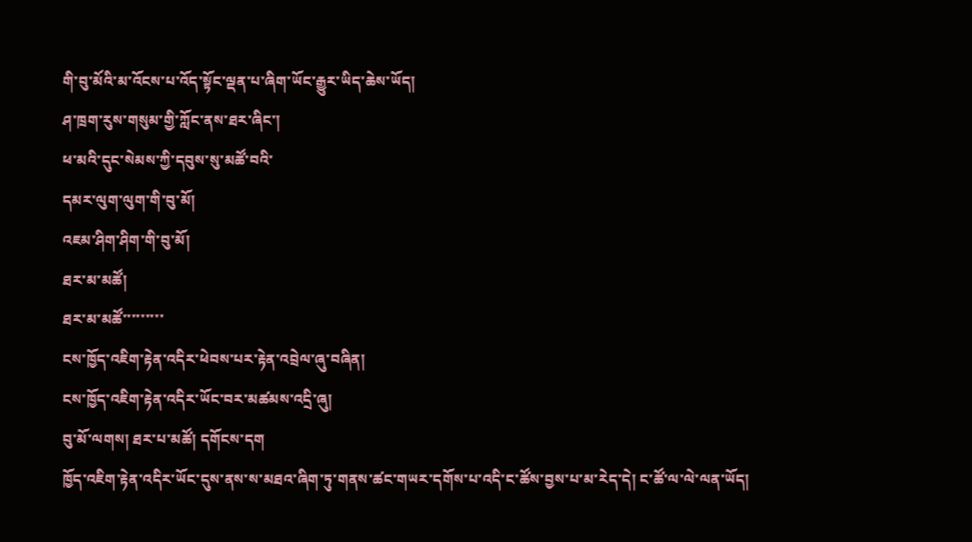གི་བུ་མོའི་མ་འོངས་པ་འོད་སྟོང་ལྡན་པ་ཞིག་ཡོང་རྒྱུར་ཡིད་ཆེས་ཡོད།
ཤ་ཁྲག་རུས་གསུམ་གྱི་ཀློང་ནས་ཐར་ཞིང་།
ཕ་མའི་དུང་སེམས་ཀྱི་དབུས་སུ་མཚོ་བའི་
དམར་ལུག་ལུག་གི་བུ་མོ།
འཇམ་ཤིག་ཤིག་གི་བུ་མོ།
ཐར་མ་མཚོ།
ཐར་མ་མཚོ་་་་་་་་་
ངས་ཁྱོད་འཇིག་རྟེན་འདིར་ཕེབས་པར་རྟེན་འབྲེལ་ཞུ་བཞིན།
ངས་ཁྱོད་འཇིག་རྟེན་འདིར་ཡོང་བར་མཚམས་འདྲི་ཞུ།
བུ་མོ་ལགས། ཐར་པ་མཚོ། དགོངས་དག
ཁྱོད་འཇིག་རྟེན་འདིར་ཡོང་དུས་ནས་ས་མཐའ་ཞིག་ཏུ་གནས་ཚང་གཡར་དགོས་པ་འདི་ང་ཚོས་བྱས་པ་མ་རེད་དེ། ང་ཚོ་ལ་ལེ་ལན་ཡོད།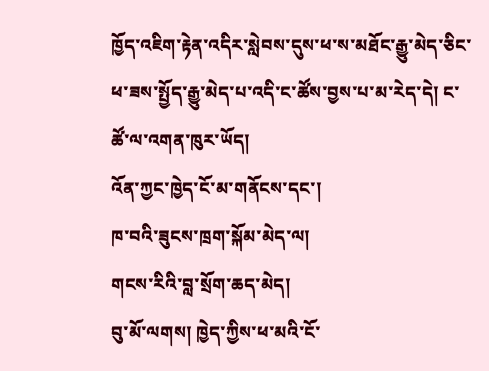ཁྱོད་འཇིག་རྟེན་འདིར་སླེབས་དུས་ཕ་ས་མཐོང་རྒྱུ་མེད་ཅིང་ཕ་ཟས་སྤྱོད་རྒྱུ་མེད་པ་འདི་ང་ཚོས་བྱས་པ་མ་རེད་དེ། ང་ཚོ་ལ་འགན་ཁུར་ཡོད།
འོན་ཀྱང་ཁྱེད་ངོ་མ་གནོངས་དང་།
ཁ་བའི་ཟུངས་ཁྲག་སྐོམ་མེད་ལ།
གངས་རིའི་བླ་སྲོག་ཆད་མེད།
བུ་མོ་ལགས། ཁྱེད་ཀྱིས་ཕ་མའི་ངོ་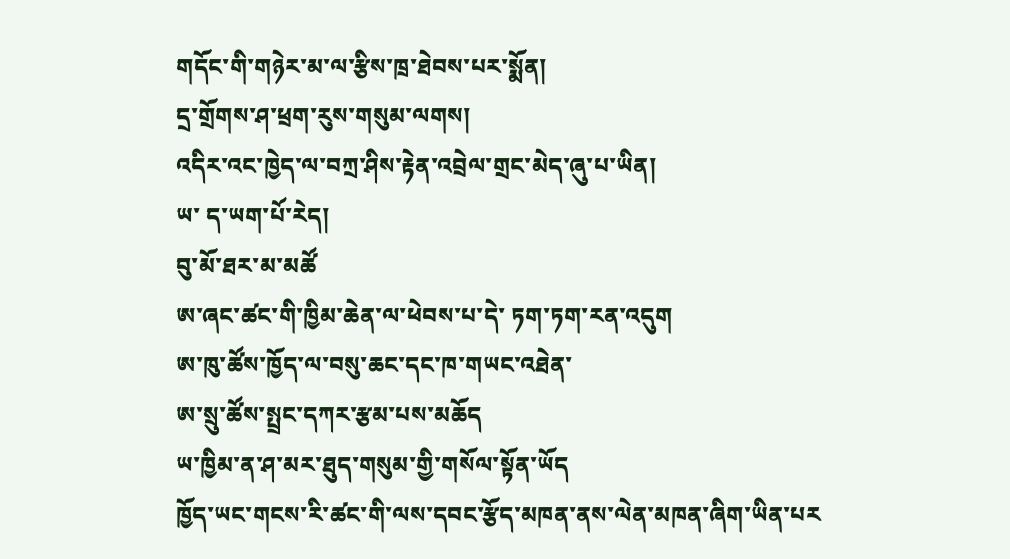གདོང་གི་གཉེར་མ་ལ་རྩིས་ཁྲ་ཐེབས་པར་སྨོན།
དྲ་གྲོགས་ཤ་ཕྲག་རུས་གསུམ་ལགས།
འདིར་འང་ཁྱེད་ལ་བཀྲ་ཤིས་རྟེན་འབྲེལ་གྲང་མེད་ཞུ་པ་ཡིན།
ཡ་ ད་ཡག་པོ་རེད།
བུ་མོ་ཐར་མ་མཚོ
ཨ་ཞང་ཚང་གི་ཁྱིམ་ཆེན་ལ་ཕེབས་པ་དེ་ ཏག་ཏག་རན་འདུག
ཨ་ཁུ་ཚོས་ཁྱོད་ལ་བསུ་ཆང་དང་ཁ་གཡང་འཐེན་
ཨ་སྲུ་ཚོས་སྤྲང་དཀར་རྩམ་པས་མཆོད
ཡ་ཁྱིམ་ན་ཤ་མར་ཐུད་གསུམ་གྱི་གསོལ་སྟོན་ཡོད
ཁྱོད་ཡང་གངས་རི་ཚང་གི་ལས་དབང་རྩོད་མཁན་ནས་ལེན་མཁན་ཞིག་ཡིན་པར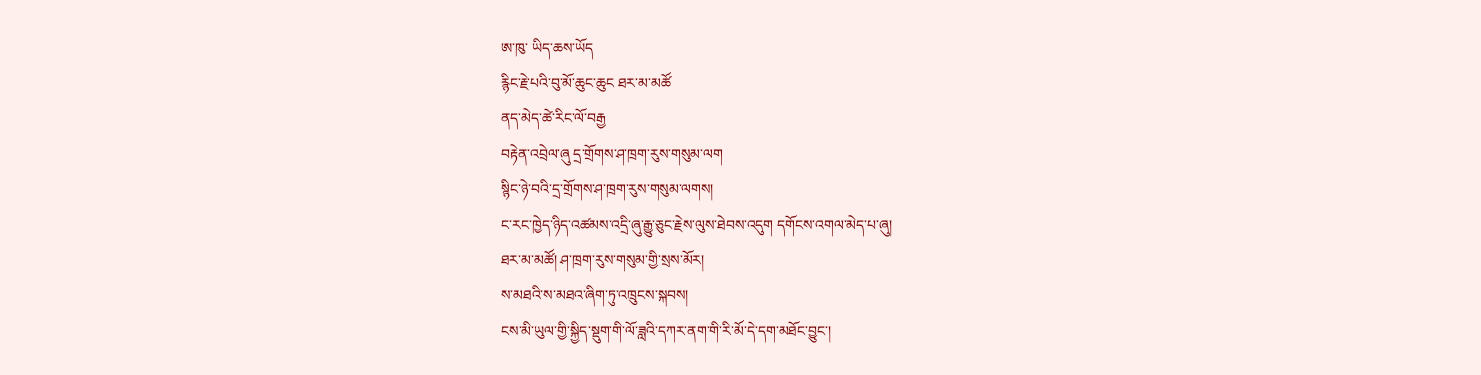ཨ་ཁུ་ ཡིད་ཆས་ཡོད
རྙིང་རྗེ་པའི་བུ་མོ་ཆུང་ཆུང ཐར་མ་མཚོ
ནད་མེད་ཚེ་རིང་ལོ་བརྒྱ
བརྟེན་འབྲེལ་ཞུ དྲ་གྲོགས་ཤ་ཁྲག་རུས་གསུམ་ལག
སྙིང་ཉེ་བའི་དྲ་གྲོགས་ཤ་ཁྲག་རུས་གསུམ་ལགས།
ང་རང་ཁྱེད་ཉིད་འཚམས་འདྲི་ཞུ་རྒྱུ་ཅུང་རྗེས་ལུས་ཐེབས་འདུག དགོངས་འགལ་མེད་པ་ཞུ།
ཐར་མ་མཚོ། ཤ་ཁྲག་རུས་གསུམ་གྱི་སྲས་མོར།
ས་མཐའི་ས་མཐའ་ཞིག་ཏུ་འཁྲུངས་སྐབས།
ངས་མི་ཡུལ་གྱི་སྐྱིད་སྡུག་གི་ལོ་ཟླའི་དཀར་ནག་གི་རི་མོ་དེ་དག་མཐོང་བྱུང་།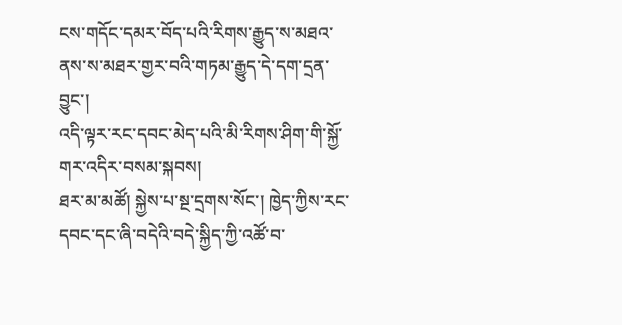ངས་གདོང་དམར་བོད་པའི་རིགས་རྒྱུད་ས་མཐའ་ནས་ས་མཐར་གྱར་བའི་གཏམ་རྒྱུད་དེ་དག་དྲན་བྱུང་།
འདི་ལྟར་རང་དབང་མེད་པའི་མི་རིགས་ཤིག་གི་སྐྱོ་གར་འདིར་བསམ་སྐབས།
ཐར་མ་མཚོ། སྐྱེས་པ་སྔ་དྲགས་སོང་། ཁྱེད་ཀྱིས་རང་དབང་དང་ཞི་བདེའི་བདེ་སྐྱིད་ཀྱི་འཚོ་བ་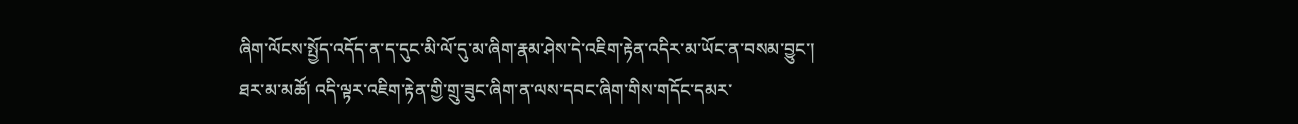ཞིག་ལོངས་སྤྱོད་འདོད་ན་ད་དུང་མི་ལོ་དུ་མ་ཞིག་རྣམ་ཤེས་དེ་འཇིག་རྟེན་འདིར་མ་ཡོང་ན་བསམ་བྱུང་།
ཐར་མ་མཚོ། འདི་ལྟར་འཇིག་རྟེན་གྱི་གྲུ་ཟུང་ཞིག་ན་ལས་དབང་ཞིག་གིས་གདོང་དམར་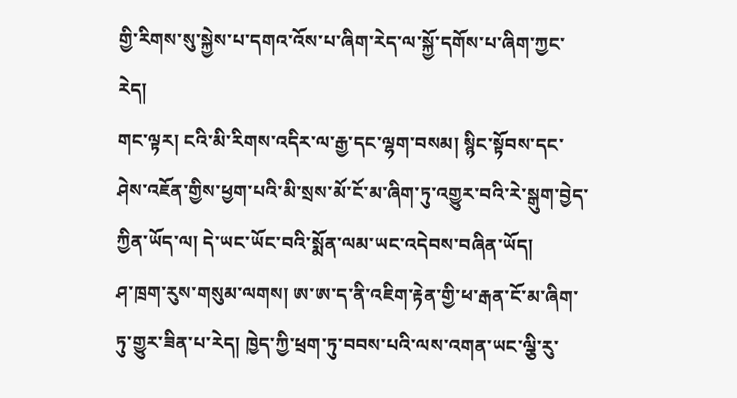གྱི་རིགས་སུ་སྐྱེས་པ་དགའ་འོས་པ་ཞིག་རེད་ལ་སྐྱོ་དགོས་པ་ཞིག་ཀྱང་རེད།
གང་ལྟར། ངའི་མི་རིགས་འདིར་ལ་རྒྱ་དང་ལྷག་བསམ། སྙིང་སྟོབས་དང་ཤེས་འཇོན་གྱིས་ཕྱག་པའི་མི་སྲས་མོ་ངོ་མ་ཞིག་ཏུ་འགྱུར་བའི་རེ་སྒུག་བྱེད་ཀྱིན་ཡོད་ལ། དེ་ཡང་ཡོང་བའི་སྨོན་ལམ་ཡང་འདེབས་བཞིན་ཡོད།
ཤ་ཁྲག་རུས་གསུམ་ལགས། ཨ་ཨ་ད་ནི་འཇིག་རྟེན་གྱི་ཕ་རྒན་ངོ་མ་ཞིག་ཏུ་གྱུར་ཟིན་པ་རེད། ཁྱེད་ཀྱི་ཕྲག་ཏུ་བབས་པའི་ལས་འགན་ཡང་ལྕི་རུ་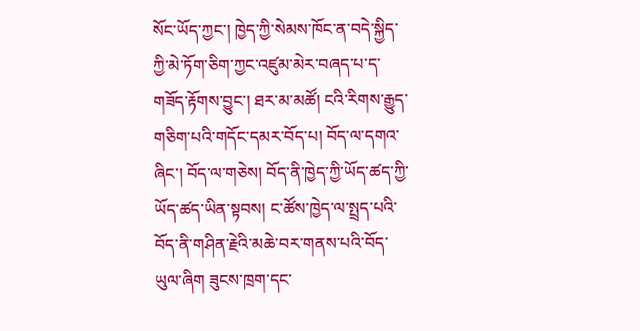སོང་ཡོད་ཀྱང་། ཁྱེད་ཀྱི་སེམས་ཁོང་ན་བདེ་སྐྱིད་ཀྱི་མེ་ཏོག་ཅིག་ཀྱང་འཛུམ་མེར་བཞད་པ་ད་གཟོད་རྟོགས་བྱུང་། ཐར་མ་མཚོ། ངའི་རིགས་རྒྱུད་གཅིག་པའི་གདོང་དམར་བོད་པ། བོད་ལ་དགའ་ཞིང་། བོད་ལ་གཅེས། བོད་ནི་ཁྱེད་ཀྱི་ཡོད་ཚད་ཀྱི་ཡོད་ཚད་ཡིན་སྟབས། ང་ཚོས་ཁྱེད་ལ་སྤྲད་པའི་བོད་ནི་གཤིན་རྗེའི་མཆེ་བར་གནས་པའི་བོད་ཡུལ་ཞིག ཟུངས་ཁྲག་དང་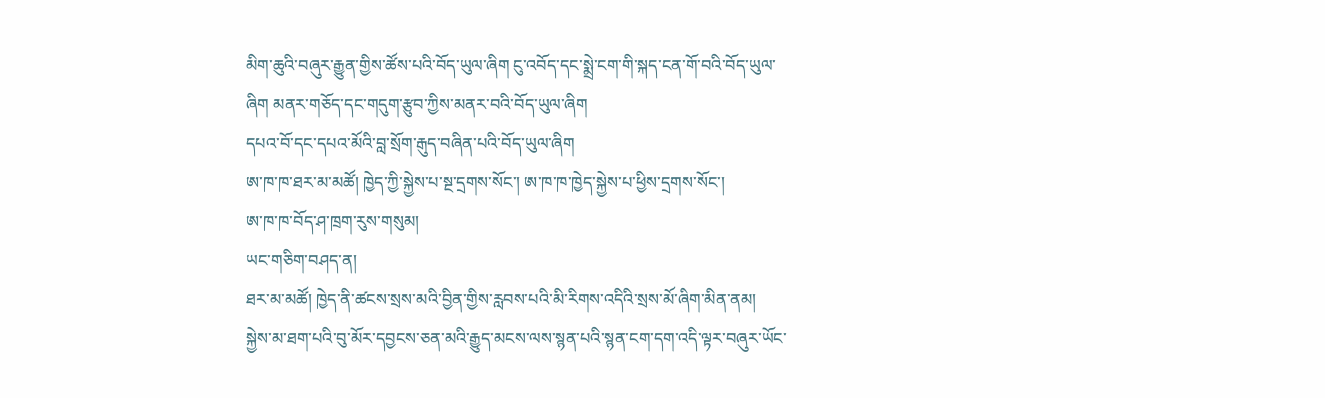མིག་ཆུའི་བཞུར་རྒྱུན་གྱིས་ཚོས་པའི་བོད་ཡུལ་ཞིག ངུ་འབོད་དང་སྨྲེ་ངག་གི་སྐད་ངན་གོ་བའི་བོད་ཡུལ་ཞིག མནར་གཅོད་དང་གདུག་རྩུབ་ཀྱིས་མནར་བའི་བོད་ཡུལ་ཞིག
དཔའ་བོ་དང་དཔའ་མོའི་བླ་སྲོག་རྒུད་བཞིན་པའི་བོད་ཡུལ་ཞིག
ཨ་ཁ་ཁ་ཐར་མ་མཚོ། ཁྱེད་ཀྱི་སྐྱེས་པ་སྔ་དྲགས་སོང་། ཨ་ཁ་ཁ་ཁྱེད་སྐྱེས་པ་ཕྱིས་དྲགས་སོང་།
ཨ་ཁ་ཁ་བོད་ཤ་ཁྲག་རུས་གསུམ།
ཡང་གཅིག་བཤད་ན།
ཐར་མ་མཚོ། ཁྱེད་ནི་ཚངས་སྲས་མའི་བྱིན་གྱིས་རླབས་པའི་མི་རིགས་འདིའི་སྲས་མོ་ཞིག་མིན་ནམ།
སྐྱེས་མ་ཐག་པའི་བུ་མོར་དབྱངས་ཅན་མའི་རྒྱུད་མངས་ལས་སྙན་པའི་སྙན་ངག་དག་འདི་ལྟར་བཞུར་ཡོང་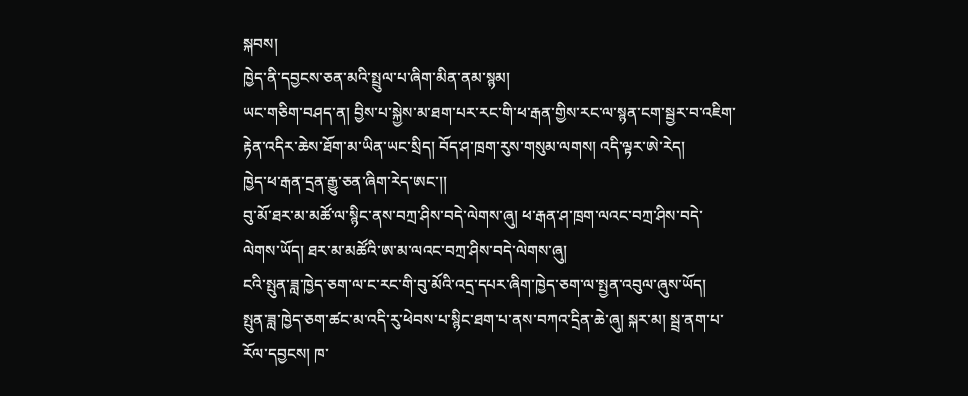སྐབས།
ཁྱེད་ནི་དབྱངས་ཅན་མའི་སྤྲུལ་པ་ཞིག་མིན་ནམ་སྙམ།
ཡང་གཅིག་བཤད་ན། བྱིས་པ་སྐྱེས་མ་ཐག་པར་རང་གི་ཕ་རྒན་གྱིས་རང་ལ་སྙན་ངག་སྦྱར་བ་འཇིག་རྟེན་འདིར་ཆེས་ཐོག་མ་ཡིན་ཡང་སྲིད། བོད་ཤ་ཁྲག་རུས་གསུམ་ལགས། འདི་ལྟར་ཨེ་རེད།
ཁྱེད་ཕ་རྒན་དྲན་རྒྱུ་ཅན་ཞིག་རེད་ཨང་།།
བུ་མོ་ཐར་མ་མཚོ་ལ་སྙིང་ནས་བཀྲ་ཤིས་བདེ་ལེགས་ཞུ། ཕ་རྒན་ཤ་ཁྲག་ལའང་བཀྲ་ཤིས་བདེ་ལེགས་ཡོད། ཐར་མ་མཚོའི་ཨ་མ་ལའང་བཀྲ་ཤིས་བདེ་ལེགས་ཞུ།
ངའི་སྤུན་ཟླ་ཁྱེད་ཅག་ལ་ང་རང་གི་བུ་མོའི་འདྲ་དཔར་ཞིག་ཁྱེད་ཅག་ལ་སྤྱན་འབུལ་ཞུས་ཡོད།
སྤུན་ཟླ་ཁྱེད་ཅག་ཚང་མ་འདི་རུ་ཕེབས་པ་སྙིང་ཐག་པ་ནས་བཀའ་དྲིན་ཆེ་ཞུ། སྐར་མ། སྦྲ་ནག་པ་རོལ་དབྱངས། ཁ་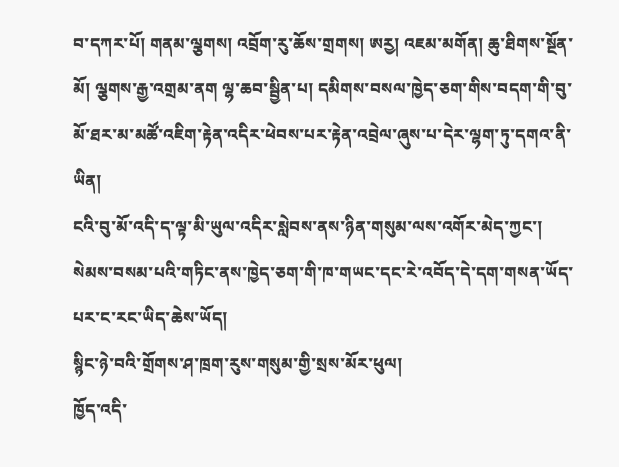བ་དཀར་པོ། གནམ་ལྕགས། འབྲོག་རུ་ཆོས་གྲགས། ཨརྱ། འཇམ་མགོན། ཆུ་ཐིགས་སྔོན་མོ། ལྕགས་རྒྱ་འགྲམ་ནག ལྷ་ཆབ་སྦྱིན་པ། དམིགས་བསལ་ཁྱེད་ཅག་གིས་བདག་གི་བུ་མོ་ཐར་མ་མཚོ་འཇིག་རྟེན་འདིར་ཕེབས་པར་རྟེན་འབྲེལ་ཞུས་པ་དེར་ལྷག་ཏུ་དགའ་ནི་ཡིན།
ངའི་བུ་མོ་འདི་ད་ལྟ་མི་ཡུལ་འདིར་སླེབས་ནས་ཉིན་གསུམ་ལས་འགོར་མེད་ཀྱང་། སེམས་བསམ་པའི་གཏིང་ནས་ཁྱེད་ཅག་གི་ཁ་གཡང་དང་རེ་འབོད་དེ་དག་གསན་ཡོད་པར་ང་རང་ཡིད་ཆེས་ཡོད།
སྙིང་ཉེ་བའི་གྲོགས་ཤ་ཁྲག་རུས་གསུམ་གྱི་སྲས་མོར་ཕུལ།
ཁྱོད་འདི་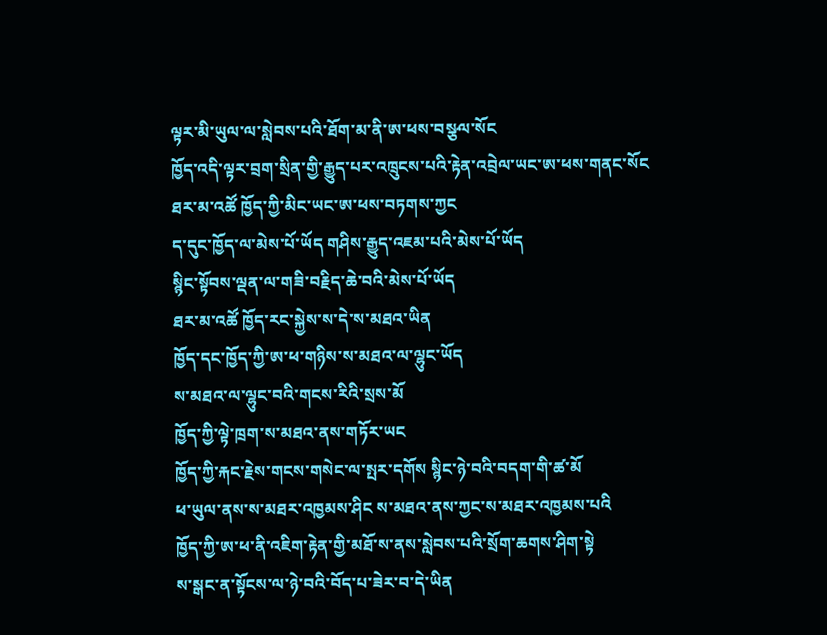ལྟར་མི་ཡུལ་ལ་སླེབས་པའི་ཐོག་མ་ནི་ཨ་ཕས་བསྩལ་སོང
ཁྱོད་འདི་ལྟར་བྲག་སྲིན་གྱི་རྒྱུད་པར་འཁྲུངས་པའི་རྟེན་འབྲེལ་ཡང་ཨ་ཕས་གནང་སོང
ཐར་མ་འཚོ ཁྱོད་ཀྱི་མིང་ཡང་ཨ་ཕས་བཏགས་ཀྱང
ད་དུང་ཁྱོད་ལ་མེས་པོ་ཡོད གཤིས་རྒྱུད་འཇམ་པའི་མེས་པོ་ཡོད
སྙིང་སྟོབས་ལྡན་ལ་གཟི་བརྗིད་ཆེ་བའི་མེས་པོ་ཡོད
ཐར་མ་འཚོ ཁྱོད་རང་སྐྱེས་ས་དེ་ས་མཐའ་ཡིན
ཁྱོད་དང་ཁྱོད་ཀྱི་ཨ་ཕ་གཉིས་ས་མཐའ་ལ་ལྷུང་ཡོད
ས་མཐའ་ལ་ལྷུང་བའི་གངས་རིའི་སྲས་མོ
ཁྱོད་ཀྱི་ལྟེ་ཁྲག་ས་མཐའ་ནས་གཏོར་ཡང
ཁྱོད་ཀྱི་རྐང་རྗེས་གངས་གསེང་ལ་སྤར་དགོས སྙིང་ཉེ་བའི་བདག་གི་ཚ་མོ
ཕ་ཡུལ་ནས་ས་མཐར་འཁྱམས་ཤིང ས་མཐའ་ནས་ཀྱང་ས་མཐར་འཁྱམས་པའི
ཁྱོད་ཀྱི་ཨ་ཕ་ནི་འཇིག་རྟེན་གྱི་མཐོ་ས་ནས་སླེབས་པའི་སྲོག་ཆགས་ཤིག་སྟེ
ས་སྒང་ན་སྟོངས་ལ་ཉེ་བའི་བོད་པ་ཟེར་བ་དེ་ཡིན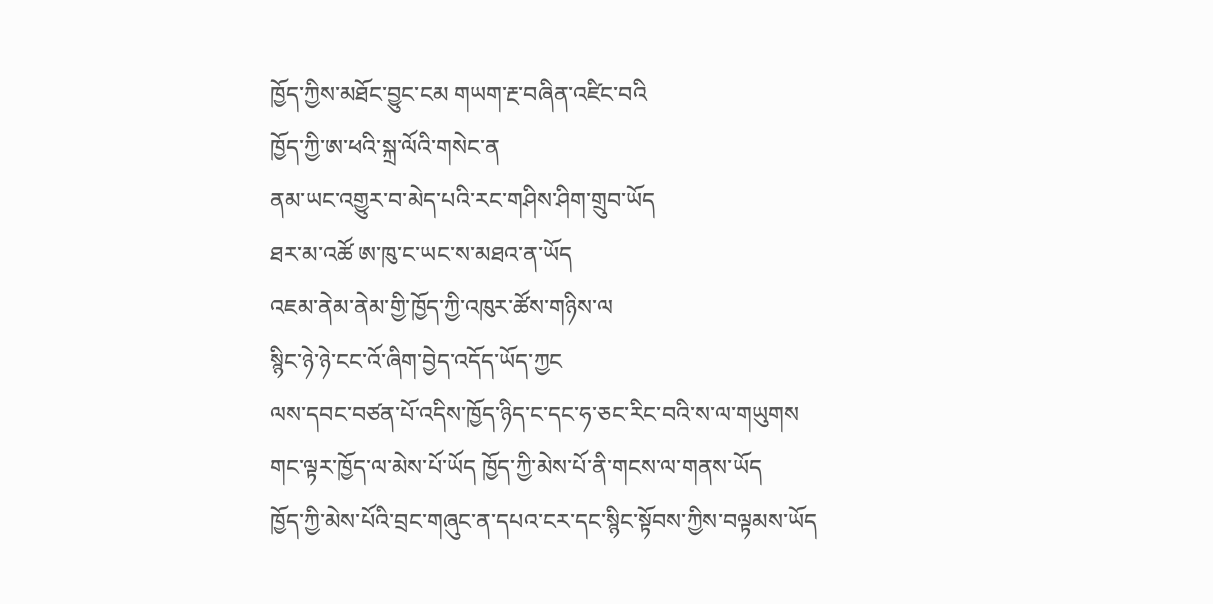ཁྱོད་ཀྱིས་མཐོང་བྱུང་ངམ གཡག་རྔ་བཞིན་འཛིང་བའི
ཁྱོད་ཀྱི་ཨ་ཕའི་སྐྲ་ལོའི་གསེང་ན
ནམ་ཡང་འགྱུར་བ་མེད་པའི་རང་གཤིས་ཤིག་གྲུབ་ཡོད
ཐར་མ་འཚོ ཨ་ཁུ་ང་ཡང་ས་མཐའ་ན་ཡོད
འཇམ་ནེམ་ནེམ་གྱི་ཁྱོད་ཀྱི་འཁུར་ཚོས་གཉིས་ལ
སྙིང་ཉེ་ཉེ་ངང་འོ་ཞིག་བྱེད་འདོད་ཡོད་ཀྱང
ལས་དབང་བཙན་པོ་འདིས་ཁྱོད་ཉིད་ང་དང་ཧ་ཅང་རིང་བའི་ས་ལ་གཡུགས
གང་ལྟར་ཁྱོད་ལ་མེས་པོ་ཡོད ཁྱོད་ཀྱི་མེས་པོ་ནི་གངས་ལ་གནས་ཡོད
ཁྱོད་ཀྱི་མེས་པོའི་བྲང་གཞུང་ན་དཔའ་ངར་དང་སྙིང་སྟོབས་ཀྱིས་བལྟམས་ཡོད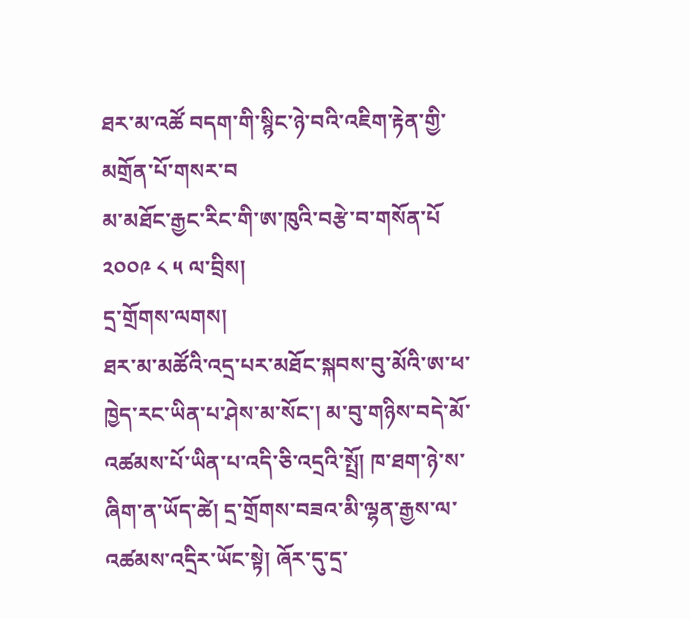ཐར་མ་འཚོ བདག་གི་སྙིང་ཉེ་བའི་འཇིག་རྟེན་གྱི་མགྲོན་པོ་གསར་བ
མ་མཐོང་རྒྱང་རིང་གི་ཨ་ཁུའི་བརྩེ་བ་གསོན་པོ
༢༠༠༩ ༨ ༥ ལ་བྲིས།
དྲ་གྲོགས་ལགས།
ཐར་མ་མཚོའི་འདྲ་པར་མཐོང་སྐབས་བུ་མོའི་ཨ་ཕ་ཁྱེད་རང་ཡིན་པ་ཤེས་མ་སོང་། མ་བུ་གཉིས་བདེ་མོ་འཚམས་པོ་ཡིན་པ་འདི་ཅི་འདྲའི་སྤྲོ། ཁ་ཐག་ཉེ་ས་ཞིག་ན་ཡོད་ཚེ། དྲ་གྲོགས་བཟའ་མི་ལྷན་རྒྱས་ལ་འཚམས་འདྲིར་ཡོང་སྟེ། ཞོར་དུ་དྲ་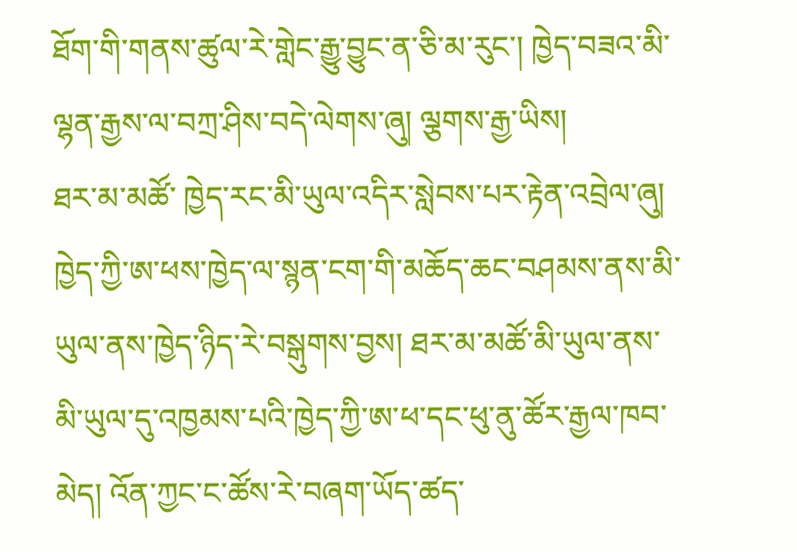ཐོག་གི་གནས་ཚུལ་རེ་གླེང་རྒྱུ་བྱུང་ན་ཅི་མ་རུང་། ཁྱེད་བཟའ་མི་ལྷན་རྒྱས་ལ་བཀྲ་ཤིས་བདེ་ལེགས་ཞུ། ལྕགས་རྒྱ་ཡིས།
ཐར་མ་མཚོ་ ཁྱེད་རང་མི་ཡུལ་འདིར་སླེབས་པར་རྟེན་འབྲེལ་ཞུ།
ཁྱེད་ཀྱི་ཨ་ཕས་ཁྱེད་ལ་སྙན་ངག་གི་མཆོད་ཆང་བཤམས་ནས་མི་ཡུལ་ནས་ཁྱེད་ཉིད་རེ་བསྒུགས་བྱས། ཐར་མ་མཚོ་མི་ཡུལ་ནས་མི་ཡུལ་དུ་འཁྱམས་པའི་ཁྱེད་ཀྱི་ཨ་ཕ་དང་ཕུ་ནུ་ཚོར་རྒྱལ་ཁབ་མེད། འོན་ཀྱང་ང་ཚོས་རེ་བཞག་ཡོད་ཚད་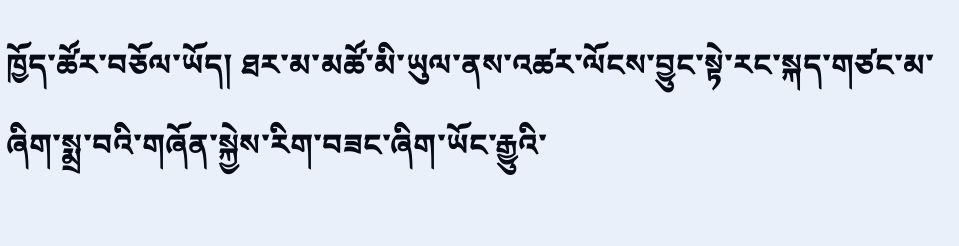ཁྱོད་ཚོར་བཅོལ་ཡོད། ཐར་མ་མཚོ་མི་ཡུལ་ནས་འཚར་ལོངས་བྱུང་སྟེ་རང་སྐད་གཙང་མ་ཞིག་སྨྲ་བའི་གཞོན་སྐྱེས་རིག་བཟང་ཞིག་ཡོང་རྒྱུའི་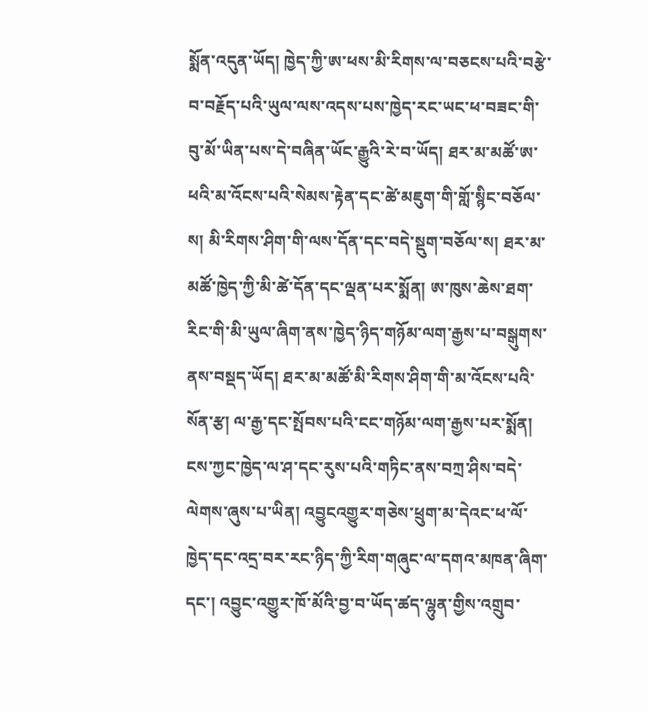སྨོན་འདུན་ཡོད། ཁྱེད་ཀྱི་ཨ་ཕས་མི་རིགས་ལ་བཅངས་པའི་བརྩེ་བ་བརྗོད་པའི་ཡུལ་ལས་འདས་པས་ཁྱེད་རང་ཡང་ཕ་བཟང་གི་བུ་མོ་ཡིན་པས་དེ་བཞིན་ཡོང་རྒྱུའི་རེ་བ་ཡོད། ཐར་མ་མཚོ་ཨ་ཕའི་མ་འོངས་པའི་སེམས་རྟེན་དང་ཚེ་མཇུག་གི་གློ་སྙིང་བཅོལ་ས། མི་རིགས་ཤིག་གི་ལས་དོན་དང་བདེ་སྡུག་བཅོལ་ས། ཐར་མ་མཚོ་ཁྱེད་ཀྱི་མི་ཚེ་དོན་དང་ལྡན་པར་སྨོན། ཨ་ཁུས་ཆེས་ཐག་རིང་གི་མི་ཡུལ་ཞིག་ནས་ཁྱེད་ཉིད་གཉོམ་ལག་རྒྱས་པ་བསྒུགས་ནས་བསྡད་ཡོད། ཐར་མ་མཚོ་མི་རིགས་ཤིག་གི་མ་འོངས་པའི་སོན་རྩ། ལ་རྒྱ་དང་སྤོབས་པའི་ངང་གཉོམ་ལག་རྒྱས་པར་སྨོན།
ངས་ཀྱང་ཁྱེད་ལ་ཤ་དང་རུས་པའི་གཏིང་ནས་བཀྲ་ཤིས་བདེ་ལེགས་ཞུས་པ་ཡིན། འབྱུངའགྱུར་གཅེས་ཕྲུག་མ་དེའང་ཕ་ལོ་ཁྱེད་དང་འདྲ་བར་རང་ཉིད་ཀྱི་རིག་གཞུང་ལ་དགའ་མཁན་ཞིག་དང་། འབྱུང་འགྱུར་ཁོ་མོའི་བྱ་བ་ཡོད་ཚད་ལྷུན་གྱིས་འགྲུབ་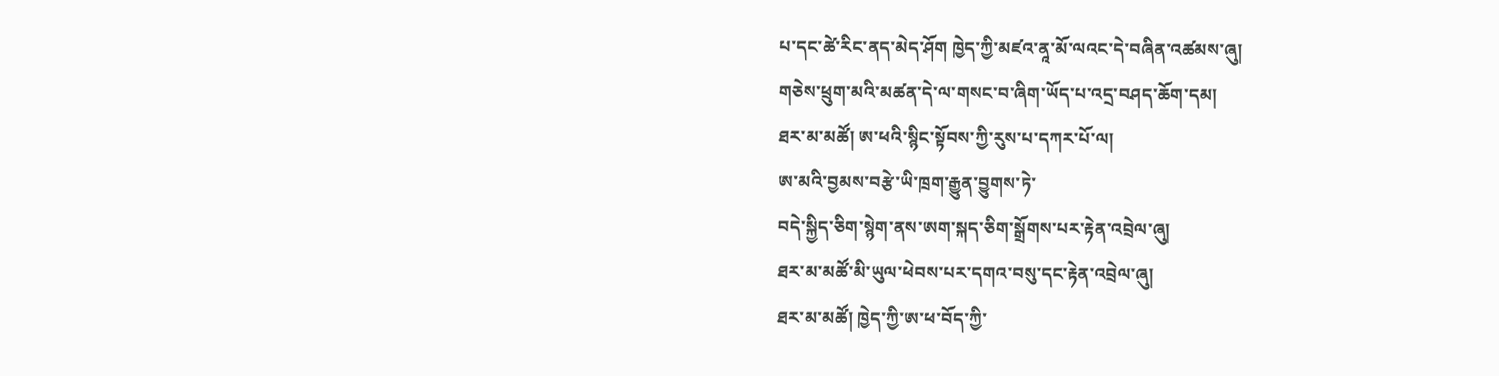པ་དང་ཚེ་རིང་ནད་མེད་ཤོག ཁྱེད་ཀྱི་མཛའ་ནཱ་མོ་ལའང་དེ་བཞིན་འཚམས་ཞུ།
གཅེས་ཕྲུག་མའི་མཚན་དེ་ལ་གསང་བ་ཞིག་ཡོད་པ་འདྲ་བཤད་ཆོག་དམ།
ཐར་མ་མཚོ། ཨ་ཕའི་སྙིང་སྟོབས་ཀྱི་རུས་པ་དཀར་པོ་ལ།
ཨ་མའི་བྱམས་བརྩེ་ཡི་ཁྲག་རྒྱུན་བྱུགས་ཏེ་
བདེ་སྐྱིད་ཅིག་སྙེག་ནས་ཨག་སྐད་ཅིག་སྒྲོགས་པར་རྟེན་འབྲེལ་ཞུ།
ཐར་མ་མཚོ་མི་ཡུལ་ཕེབས་པར་དགའ་བསུ་དང་རྟེན་འབྲེལ་ཞུ།
ཐར་མ་མཚོ། ཁྱེད་ཀྱི་ཨ་ཕ་བོད་ཀྱི་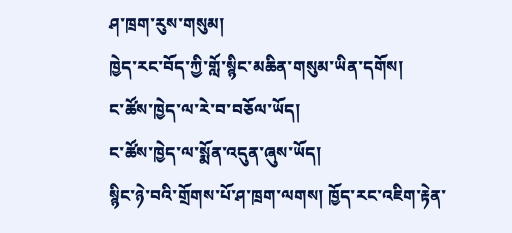ཤ་ཁྲག་རུས་གསུམ།
ཁྱེད་རང་བོད་ཀྱི་གློ་སྙིང་མཆིན་གསུམ་ཡིན་དགོས།
ང་ཚོས་ཁྱེད་ལ་རེ་བ་བཅོལ་ཡོད།
ང་ཚོས་ཁྱེད་ལ་སྨོན་འདུན་ཞུས་ཡོད།
སྙིང་ཉེ་བའི་གྲོགས་པོ་ཤ་ཁྲག་ལགས། ཁྱོད་རང་འཇིག་རྟེན་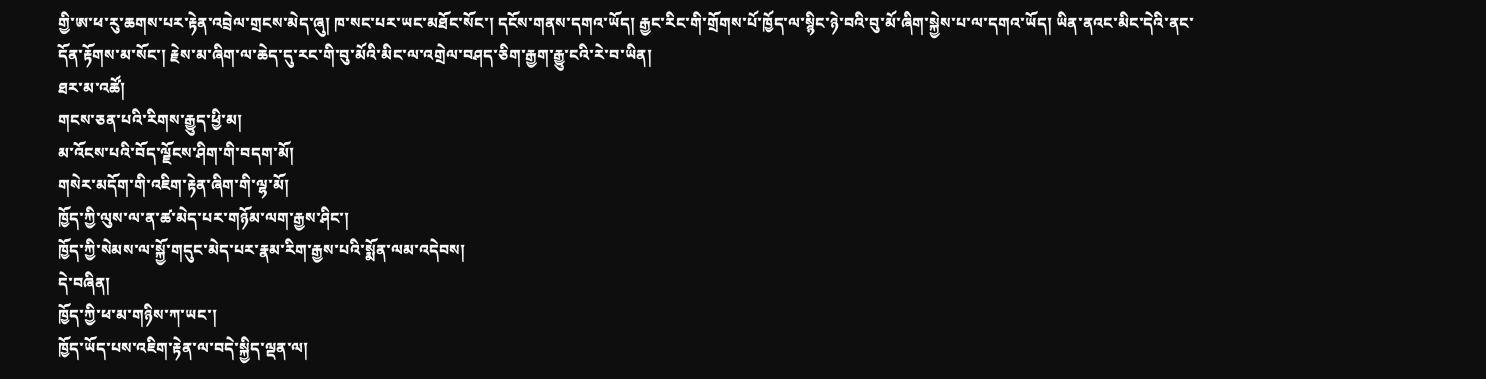གྱི་ཨ་ཕ་རུ་ཆགས་པར་རྟེན་འབྲེལ་གྲངས་མེད་ཞུ། ཁ་སང་པར་ཡང་མཐོང་སོང་། དངོས་གནས་དགའ་ཡོད། རྒྱང་རིང་གི་གྲོགས་པོ་ཁྱོད་ལ་སྙིང་ཉེ་བའི་བུ་མོ་ཞིག་སྐྱེས་པ་ལ་དགའ་ཡོད། ཡིན་ནའང་མིང་དེའི་ནང་དོན་རྟོགས་མ་སོང་། རྗེས་མ་ཞིག་ལ་ཆེད་དུ་རང་གི་བུ་མོའི་མིང་ལ་འགྲེལ་བཤད་ཅིག་རྒྱག་རྒྱུ་ངའི་རེ་བ་ཡིན།
ཐར་མ་འཚོ།
གངས་ཅན་པའི་རིགས་རྒྱུད་ཕྱི་མ།
མ་འོངས་པའི་བོད་ལྗོངས་ཤིག་གི་བདག་མོ།
གསེར་མདོག་གི་འཇིག་རྟེན་ཞིག་གི་ལྷ་མོ།
ཁྱོད་ཀྱི་ལུས་ལ་ན་ཚ་མེད་པར་གཉོམ་ལག་རྒྱས་ཤིང་།
ཁྱོད་ཀྱི་སེམས་ལ་སྐྱོ་གདུང་མེད་པར་རྣམ་རིག་རྒྱས་པའི་སྨོན་ལམ་འདེབས།
དེ་བཞིན།
ཁྱོད་ཀྱི་ཕ་མ་གཉིས་ཀ་ཡང་།
ཁྱོད་ཡོད་པས་འཇིག་རྟེན་ལ་བདེ་སྐྱིད་ལྡན་ལ།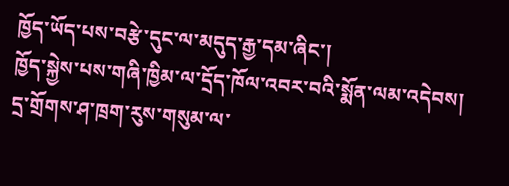ཁྱོད་ཡོད་པས་བརྩེ་དུང་ལ་མདུད་རྒྱ་དམ་ཞིང་།
ཁྱོད་སྐྱེས་པས་གཞི་ཁྱིམ་ལ་དྲོད་ཁོལ་འབར་བའི་སྨོན་ལམ་འདེབས།
དྲ་གྲོགས་ཤ་ཁྲག་རུས་གསུམ་ལ་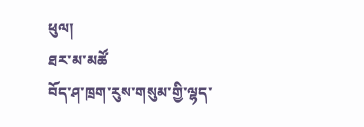ཕུལ།
ཐར་མ་མཚོ
བོད་ཤ་ཁྲག་རུས་གསུམ་གྱི་ལྷད་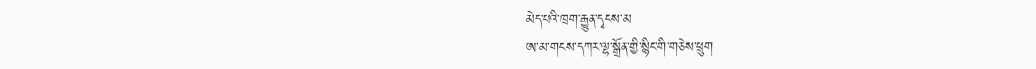མེད་པའི་ཁྲག་རྒྱུན་དྭངས་མ
ཨ་མ་གངས་དཀར་ལྷ་སྒྲོན་གྱི་སྙིང་གི་གཅེས་ཕྲུག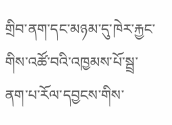གྲིབ་ནག་དང་མཉམ་དུ་ཁེར་རྐྱང་གིས་འཚོ་བའི་འཁྱམས་པོ་སྦྲ་ནག་པ་རོལ་དབྱངས་གིས་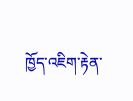ཁྱོད་འཇིག་རྟེན་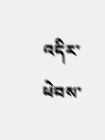འདིར་ཕེབས་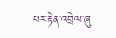པར་རྟེན་འབྲེལ་ཞུ